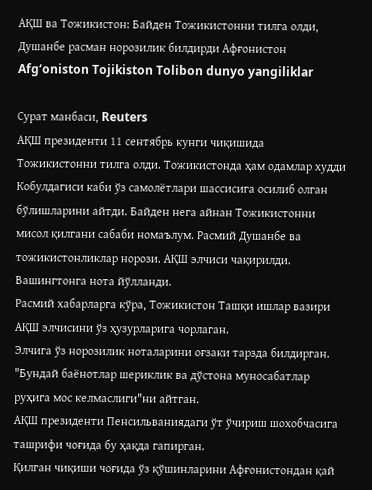АҚШ ва Тожикистон: Байден Тожикистонни тилга олди, Душанбе расман норозилик билдирди Афғонистон Afg‘oniston Tojikiston Tolibon dunyo yangiliklar

Сурат манбаси, Reuters
АҚШ президенти 11 сентябрь кунги чиқишида Тожикистонни тилга олди. Тожикистонда ҳам одамлар худди Кобулдагиси каби ўз самолётлари шассисига осилиб олган бўлишларини айтди. Байден нега айнан Тожикистонни мисол қилгани сабаби номаълум. Расмий Душанбе ва тожикистонликлар норози. АҚШ элчиси чақирилди. Вашингтонга нота йўлланди.
Расмий хабарларга кўра, Тожикистон Ташқи ишлар вазири АҚШ элчисини ўз ҳузурларига чорлаган.
Элчига ўз норозилик ноталарини оғзаки тарзда билдирган.
"Бундай баёнотлар шериклик ва дўстона муносабатлар руҳига мос келмаслиги"ни айтган.
АҚШ президенти Пенсильваниядаги ўт ўчириш шохобчасига ташрифи чоғида бу ҳақда гапирган.
Қилган чиқиши чоғида ўз қўшинларини Афғонистондан қай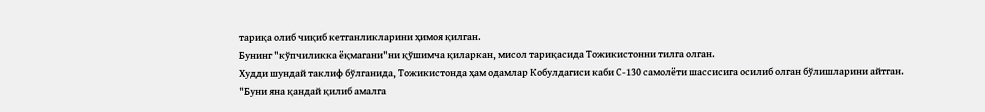тариқа олиб чиқиб кетганликларини ҳимоя қилган.
Бунинг "кўпчиликка ёқмагани"ни қўшимча қиларкан, мисол тариқасида Тожикистонни тилга олган.
Худди шундай таклиф бўлганида, Тожикистонда ҳам одамлар Кобулдагиси каби С-130 самолёти шассисига осилиб олган бўлишларини айтган.
"Буни яна қандай қилиб амалга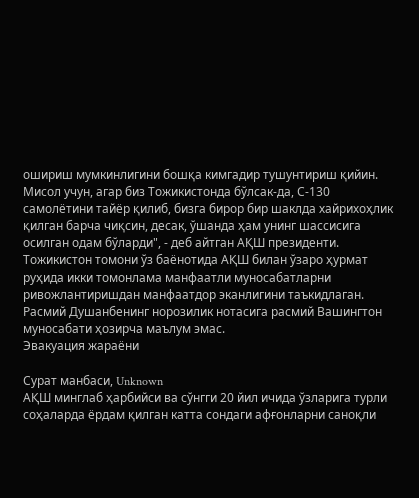ошириш мумкинлигини бошқа кимгадир тушунтириш қийин. Мисол учун, агар биз Тожикистонда бўлсак-да, С-130 самолётини тайёр қилиб, бизга бирор бир шаклда хайрихоҳлик қилган барча чиқсин, десак, ўшанда ҳам унинг шассисига осилган одам бўларди", - деб айтган АҚШ президенти.
Тожикистон томони ўз баёнотида АҚШ билан ўзаро ҳурмат руҳида икки томонлама манфаатли муносабатларни ривожлантиришдан манфаатдор эканлигини таъкидлаган.
Расмий Душанбенинг норозилик нотасига расмий Вашингтон муносабати ҳозирча маълум эмас.
Эвакуация жараёни

Сурат манбаси, Unknown
АҚШ минглаб ҳарбийси ва сўнгги 20 йил ичида ўзларига турли соҳаларда ёрдам қилган катта сондаги афғонларни саноқли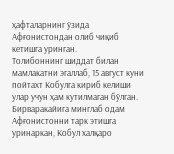ҳафталарнинг ўзида Афғонистондан олиб чиқиб кетишга уринган.
Толибоннинг шиддат билан мамлакатни эгаллаб, 15 август куни пойтахт Кобулга кириб келиши улар учун ҳам кутилмаган бўлган.
Бирваракайига минглаб одам Афғонистонни тарк этишга уринаркан, Кобул халқаро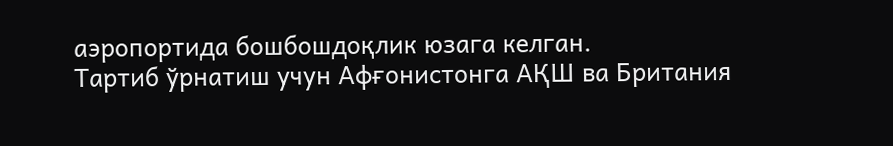аэропортида бошбошдоқлик юзага келган.
Тартиб ўрнатиш учун Афғонистонга АҚШ ва Британия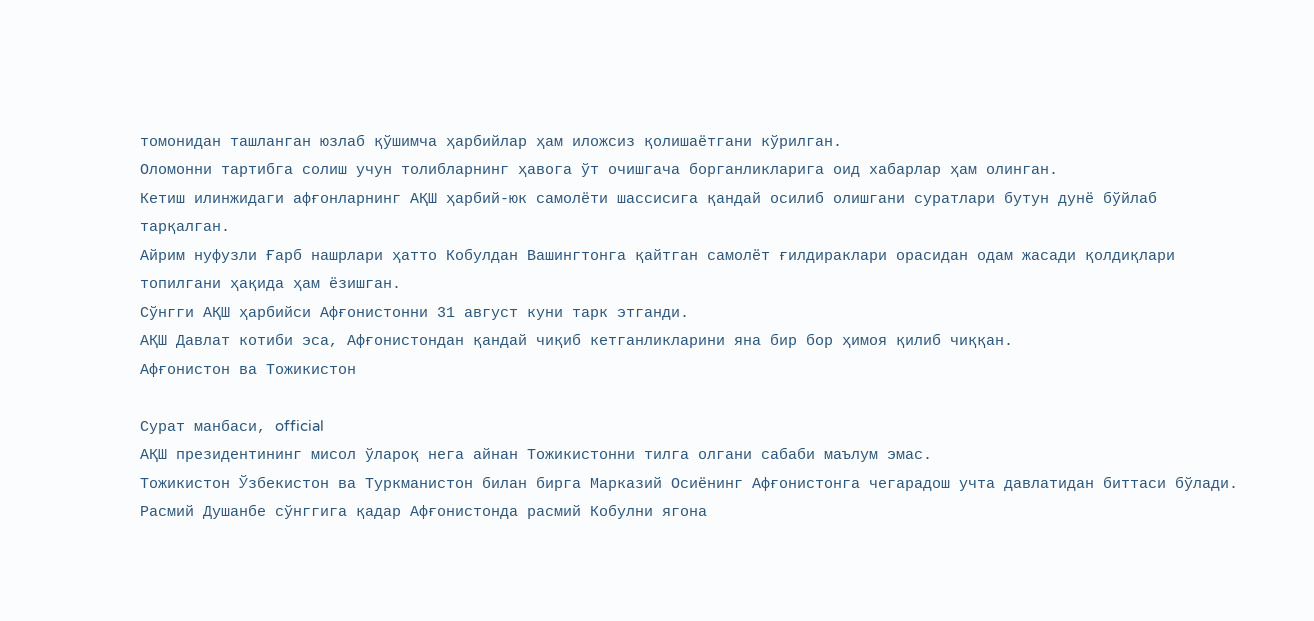томонидан ташланган юзлаб қўшимча ҳарбийлар ҳам иложсиз қолишаётгани кўрилган.
Оломонни тартибга солиш учун толибларнинг ҳавога ўт очишгача борганликларига оид хабарлар ҳам олинган.
Кетиш илинжидаги афғонларнинг АҚШ ҳарбий-юк самолёти шассисига қандай осилиб олишгани суратлари бутун дунё бўйлаб тарқалган.
Айрим нуфузли Ғарб нашрлари ҳатто Кобулдан Вашингтонга қайтган самолёт ғилдираклари орасидан одам жасади қолдиқлари топилгани ҳақида ҳам ёзишган.
Сўнгги АҚШ ҳарбийси Афғонистонни 31 август куни тарк этганди.
АҚШ Давлат котиби эса, Афғонистондан қандай чиқиб кетганликларини яна бир бор ҳимоя қилиб чиққан.
Афғонистон ва Тожикистон

Сурат манбаси, official
АҚШ президентининг мисол ўлароқ нега айнан Тожикистонни тилга олгани сабаби маълум эмас.
Тожикистон Ўзбекистон ва Туркманистон билан бирга Марказий Осиёнинг Афғонистонга чегарадош учта давлатидан биттаси бўлади.
Расмий Душанбе сўнггига қадар Афғонистонда расмий Кобулни ягона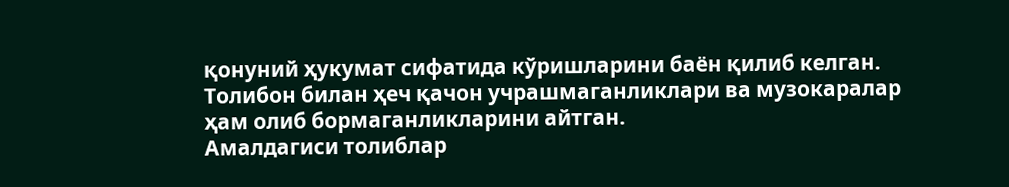қонуний ҳукумат сифатида кўришларини баён қилиб келган.
Толибон билан ҳеч қачон учрашмаганликлари ва музокаралар ҳам олиб бормаганликларини айтган.
Амалдагиси толиблар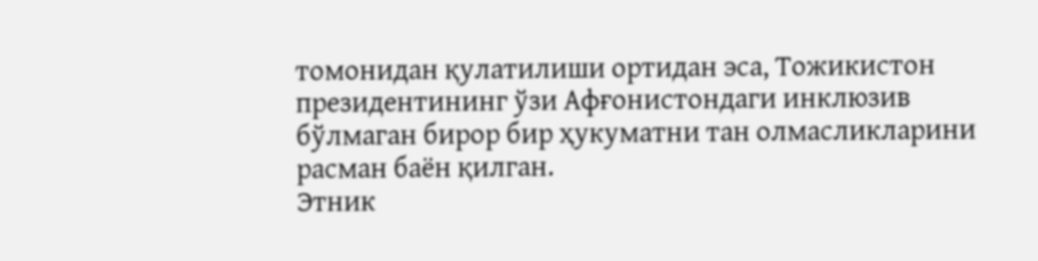томонидан қулатилиши ортидан эса, Тожикистон президентининг ўзи Афғонистондаги инклюзив бўлмаган бирор бир ҳукуматни тан олмасликларини расман баён қилган.
Этник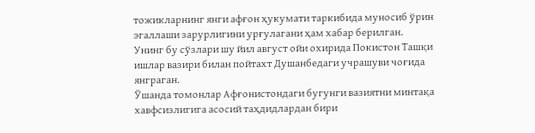тожикларнинг янги афғон ҳукумати таркибида муносиб ўрин эгаллаши зарурлигини урғулагани ҳам хабар берилган.
Унинг бу сўзлари шу йил август ойи охирида Покистон Ташқи ишлар вазири билан пойтахт Душанбедаги учрашуви чоғида янграган.
Ўшанда томонлар Афғонистондаги бугунги вазиятни минтақа хавфсизлигига асосий таҳдидлардан бири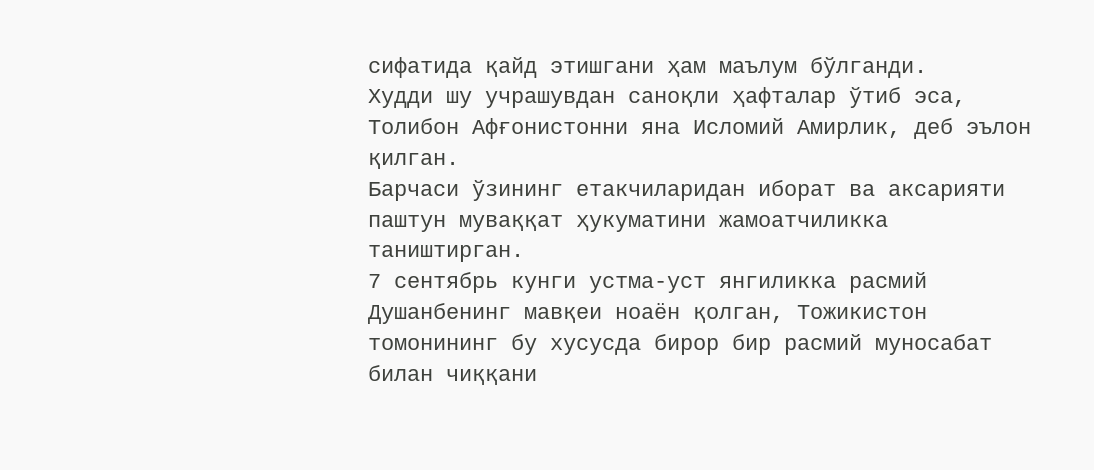сифатида қайд этишгани ҳам маълум бўлганди.
Худди шу учрашувдан саноқли ҳафталар ўтиб эса, Толибон Афғонистонни яна Исломий Амирлик, деб эълон қилган.
Барчаси ўзининг етакчиларидан иборат ва аксарияти паштун муваққат ҳукуматини жамоатчиликка таништирган.
7 сентябрь кунги устма-уст янгиликка расмий Душанбенинг мавқеи ноаён қолган, Тожикистон томонининг бу хусусда бирор бир расмий муносабат билан чиққани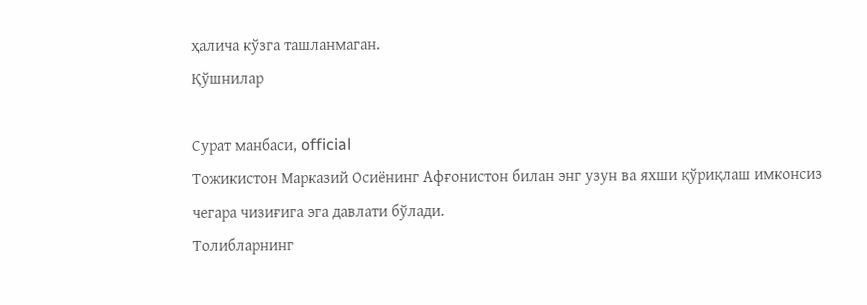ҳалича кўзга ташланмаган.
Қўшнилар

Сурат манбаси, official
Тожикистон Марказий Осиёнинг Афғонистон билан энг узун ва яхши қўриқлаш имконсиз чегара чизиғига эга давлати бўлади.
Толибларнинг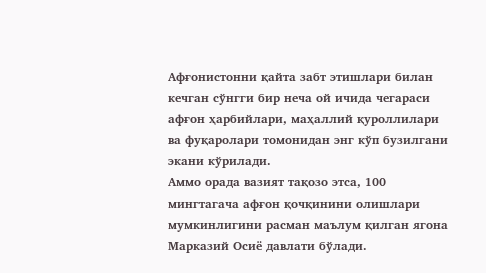Афғонистонни қайта забт этишлари билан кечган сўнгги бир неча ой ичида чегараси афғон ҳарбийлари, маҳаллий қуроллилари ва фуқаролари томонидан энг кўп бузилгани экани кўрилади.
Аммо орада вазият тақозо этса, 100 мингтагача афғон қочқинини олишлари мумкинлигини расман маълум қилган ягона Марказий Осиё давлати бўлади.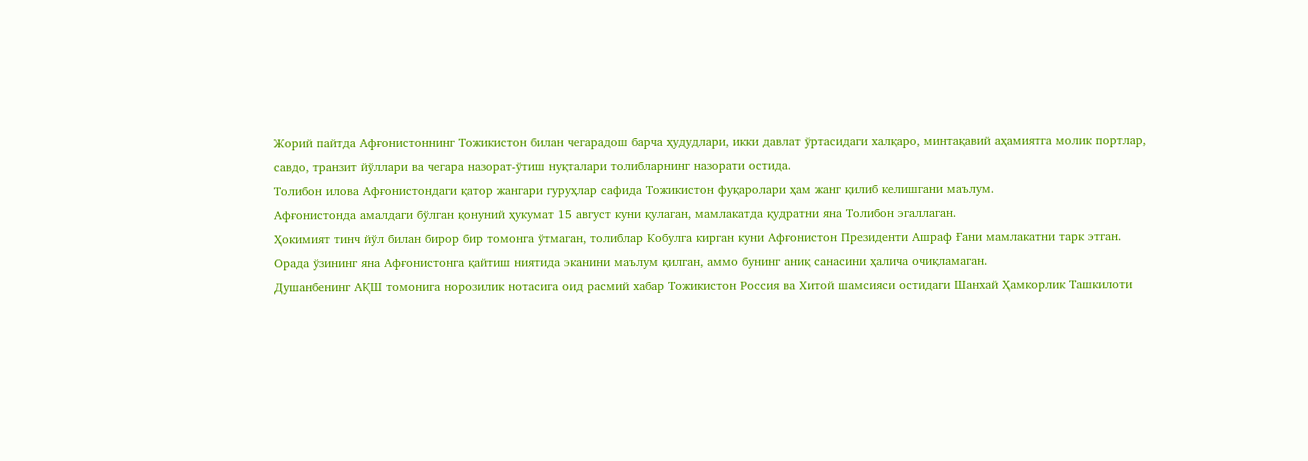Жорий пайтда Афғонистоннинг Тожикистон билан чегарадош барча ҳудудлари, икки давлат ўртасидаги халқаро, минтақавий аҳамиятга молик портлар, савдо, транзит йўллари ва чегара назорат-ўтиш нуқталари толибларнинг назорати остида.
Толибон илова Афғонистондаги қатор жангари гуруҳлар сафида Тожикистон фуқаролари ҳам жанг қилиб келишгани маълум.
Афғонистонда амалдаги бўлган қонуний ҳукумат 15 август куни қулаган, мамлакатда қудратни яна Толибон эгаллаган.
Ҳокимият тинч йўл билан бирор бир томонга ўтмаган, толиблар Кобулга кирган куни Афғонистон Президенти Ашраф Ғани мамлакатни тарк этган.
Орада ўзининг яна Афғонистонга қайтиш ниятида эканини маълум қилган, аммо бунинг аниқ санасини ҳалича очиқламаган.
Душанбенинг АҚШ томонига норозилик нотасига оид расмий хабар Тожикистон Россия ва Хитой шамсияси остидаги Шанхай Ҳамкорлик Ташкилоти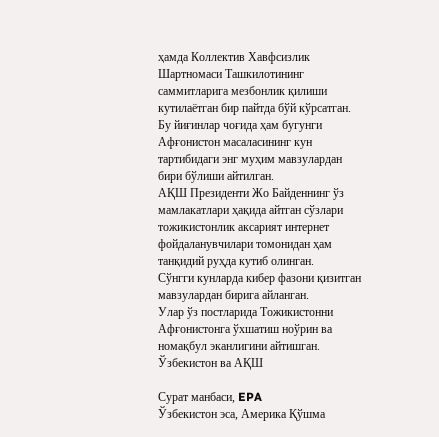ҳамда Коллектив Хавфсизлик Шартномаси Ташкилотининг саммитларига мезбонлик қилиши кутилаётган бир пайтда бўй кўрсатган.
Бу йиғинлар чоғида ҳам бугунги Афғонистон масаласининг кун тартибидаги энг муҳим мавзулардан бири бўлиши айтилган.
АҚШ Президенти Жо Байденнинг ўз мамлакатлари ҳақида айтган сўзлари тожикистонлик аксарият интернет фойдаланувчилари томонидан ҳам танқидий руҳда кутиб олинган.
Сўнгги кунларда кибер фазони қизитган мавзулардан бирига айланган.
Улар ўз постларида Тожикистонни Афғонистонга ўхшатиш ноўрин ва номақбул эканлигини айтишган.
Ўзбекистон ва АҚШ

Сурат манбаси, EPA
Ўзбекистон эса, Америка Қўшма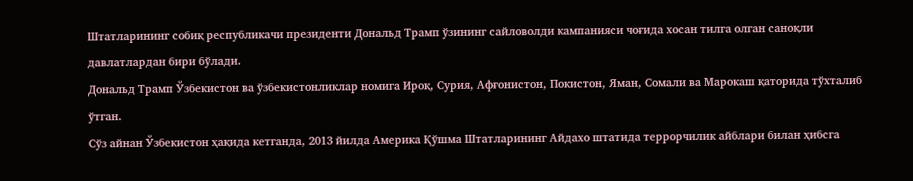Штатларининг собиқ республикачи президенти Дональд Трамп ўзининг сайловолди кампанияси чоғида хосан тилга олган саноқли давлатлардан бири бўлади.
Дональд Трамп Ўзбекистон ва ўзбекистонликлар номига Ироқ, Сурия, Афғонистон, Покистон, Яман, Сомали ва Марокаш қаторида тўхталиб ўтган.
Сўз айнан Ўзбекистон ҳақида кетганда, 2013 йилда Америка Қўшма Штатларининг Айдахо штатида террорчилик айблари билан ҳибсга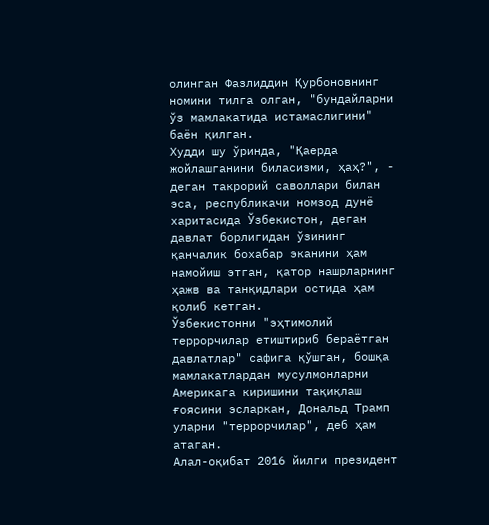олинган Фазлиддин Қурбоновнинг номини тилга олган, "бундайларни ўз мамлакатида истамаслигини" баён қилган.
Худди шу ўринда, "Қаерда жойлашганини биласизми, ҳаҳ?", - деган такрорий саволлари билан эса, республикачи номзод дунё харитасида Ўзбекистон, деган давлат борлигидан ўзининг қанчалик бохабар эканини ҳам намойиш этган, қатор нашрларнинг ҳажв ва танқидлари остида ҳам қолиб кетган.
Ўзбекистонни "эҳтимолий террорчилар етиштириб бераётган давлатлар" сафига қўшган, бошқа мамлакатлардан мусулмонларни Америкага киришини тақиқлаш ғоясини эсларкан, Дональд Трамп уларни "террорчилар", деб ҳам атаган.
Алал-оқибат 2016 йилги президент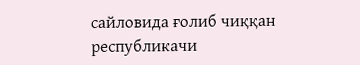сайловида ғолиб чиққан республикачи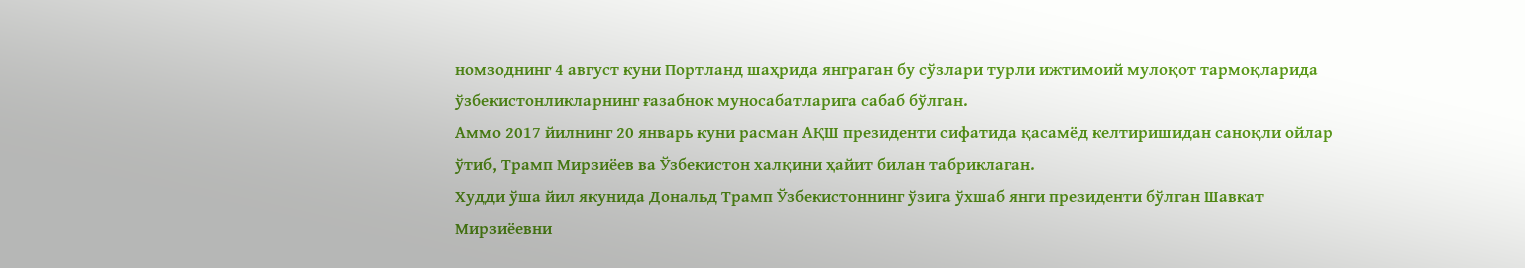номзоднинг 4 август куни Портланд шаҳрида янграган бу сўзлари турли ижтимоий мулоқот тармоқларида ўзбекистонликларнинг ғазабнок муносабатларига сабаб бўлган.
Аммо 2017 йилнинг 20 январь куни расман АҚШ президенти сифатида қасамёд келтиришидан саноқли ойлар ўтиб, Трамп Мирзиёев ва Ўзбекистон халқини ҳайит билан табриклаган.
Худди ўша йил якунида Дональд Трамп Ўзбекистоннинг ўзига ўхшаб янги президенти бўлган Шавкат Мирзиёевни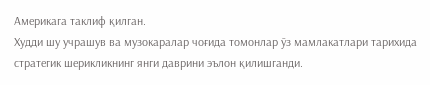Америкага таклиф қилган.
Худди шу учрашув ва музокаралар чоғида томонлар ўз мамлакатлари тарихида стратегик шерикликнинг янги даврини эълон қилишганди.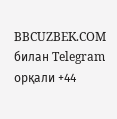BBCUZBEK.COM билан Telegram орқали +44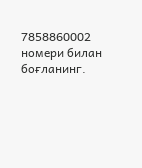7858860002 номери билан боғланинг.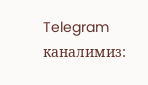Telegram каналимиз: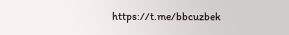https://t.me/bbcuzbek